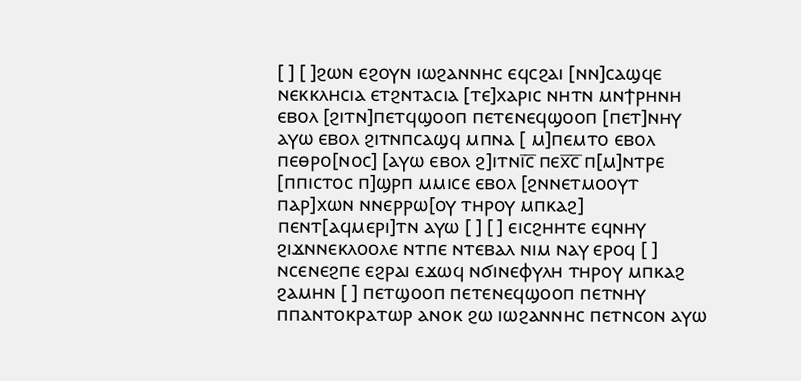[ ] [ ]ϩⲱⲛ ⲉϩⲟⲩⲛ ⲓⲱϩⲁⲛⲛⲏⲥ ⲉϥⲥϩⲁⲓ [ⲛⲛ]ⲥⲁϣϥⲉ ⲛⲉⲕⲕⲗⲏⲥⲓⲁ ⲉⲧϩⲛⲧⲁⲥⲓⲁ [ⲧⲉ]ⲭⲁⲣⲓⲥ ⲛⲏⲧⲛ ⲙⲛϯⲣⲏⲛⲏ ⲉⲃⲟⲗ [ϩⲓⲧⲛ]ⲡⲉⲧϥϣⲟⲟⲡ ⲡⲉⲧⲉⲛⲉϥϣⲟⲟⲡ [ⲡⲉⲧ]ⲛⲏⲩ ⲁⲩⲱ ⲉⲃⲟⲗ ϩⲓⲧⲛⲡⲥⲁϣϥ ⲙⲡⲛⲁ [ ⲙ]ⲡⲉⲙⲧⲟ ⲉⲃⲟⲗ ⲡⲉⲑⲣⲟ[ⲛⲟⲥ] [ⲁⲩⲱ ⲉⲃⲟⲗ ϩ]ⲓⲧⲛⲓ̅ⲥ̅ ⲡⲉⲭ̅ⲥ̅ ⲡ[ⲙ]ⲛⲧⲣⲉ [ⲡⲡⲓⲥⲧⲟⲥ ⲡ]ϣⲣⲡ ⲙⲙⲓⲥⲉ ⲉⲃⲟⲗ [ϩⲛⲛⲉⲧⲙⲟⲟⲩⲧ ⲡⲁⲣ]ⲭⲱⲛ ⲛⲛⲉⲣⲣⲱ[ⲟⲩ ⲧⲏⲣⲟⲩ ⲙⲡⲕⲁϩ] ⲡⲉⲛⲧ[ⲁϥⲙⲉⲣⲓ]ⲧⲛ ⲁⲩⲱ [ ] [ ] ⲉⲓⲥϩⲏⲏⲧⲉ ⲉϥⲛⲏⲩ ϩⲓϫⲛⲛⲉⲕⲗⲟⲟⲗⲉ ⲛⲧⲡⲉ ⲛⲧⲉⲃⲁⲗ ⲛⲓⲙ ⲛⲁⲩ ⲉⲣⲟϥ [ ] ⲛⲥⲉⲛⲉϩⲡⲉ ⲉϩⲣⲁⲓ ⲉϫⲱϥ ⲛϭⲓⲛⲉⲫⲩⲗⲏ ⲧⲏⲣⲟⲩ ⲙⲡⲕⲁϩ ϩⲁⲙⲏⲛ [ ] ⲡⲉⲧϣⲟⲟⲡ ⲡⲉⲧⲉⲛⲉϥϣⲟⲟⲡ ⲡⲉⲧⲛⲏⲩ ⲡⲡⲁⲛⲧⲟⲕⲣⲁⲧⲱⲣ ⲁⲛⲟⲕ ϩⲱ ⲓⲱϩⲁⲛⲛⲏⲥ ⲡⲉⲧⲛⲥⲟⲛ ⲁⲩⲱ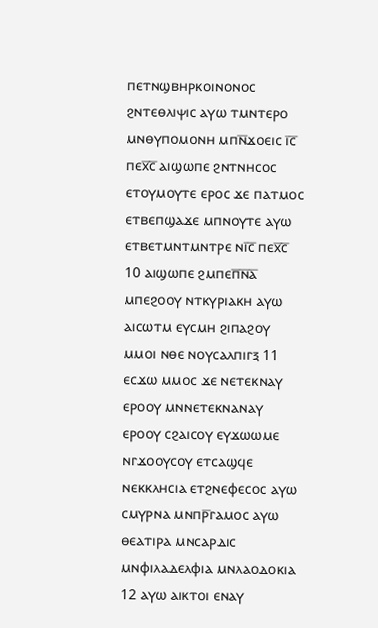ⲡⲉⲧⲛϣⲃⲏⲣⲕⲟⲓⲛⲟⲛⲟⲥ ϩⲛⲧⲉⲑⲗⲓⲯⲓⲥ ⲁⲩⲱ ⲧⲙⲛⲧⲉⲣⲟ ⲙⲛⲑⲩⲡⲟⲙⲟⲛⲏ ⲙⲡⲛ̅ϫⲟⲉⲓⲥ ⲓ̅ⲥ̅ ⲡⲉⲭ̅ⲥ̅ ⲁⲓϣⲱⲡⲉ ϩⲛⲧⲛⲏⲥⲟⲥ ⲉⲧⲟⲩⲙⲟⲩⲧⲉ ⲉⲣⲟⲥ ϫⲉ ⲡⲁⲧⲙⲟⲥ ⲉⲧⲃⲉⲡϣⲁϫⲉ ⲙⲡⲛⲟⲩⲧⲉ ⲁⲩⲱ ⲉⲧⲃⲉⲧⲙⲛⲧⲙⲛⲧⲣⲉ ⲛⲓ̅ⲥ̅ ⲡⲉⲭ̅ⲥ̅ 10 ⲁⲓϣⲱⲡⲉ ϩⲙⲡⲉⲡ̅ⲛ̅ⲁ̅ ⲙⲡⲉϩⲟⲟⲩ ⲛⲧⲕⲩⲣⲓⲁⲕⲏ ⲁⲩⲱ ⲁⲓⲥⲱⲧⲙ ⲉⲩⲥⲙⲏ ϩⲓⲡⲁϩⲟⲩ ⲙⲙⲟⲓ ⲛⲑⲉ ⲛⲟⲩⲥⲁⲗⲡⲓⲅⲝ 11 ⲉⲥϫⲱ ⲙⲙⲟⲥ ϫⲉ ⲛⲉⲧⲉⲕⲛⲁⲩ ⲉⲣⲟⲟⲩ ⲙⲛⲛⲉⲧⲉⲕⲛⲁⲛⲁⲩ ⲉⲣⲟⲟⲩ ⲥϩⲁⲓⲥⲟⲩ ⲉⲩϫⲱⲱⲙⲉ ⲛⲅϫⲟⲟⲩⲥⲟⲩ ⲉⲧⲥⲁϣϥⲉ ⲛⲉⲕⲕⲗⲏⲥⲓⲁ ⲉⲧϩⲛⲉⲫⲉⲥⲟⲥ ⲁⲩⲱ ⲥⲙⲩⲣⲛⲁ ⲙⲛⲡⲣ̅ⲅⲁⲙⲟⲥ ⲁⲩⲱ ⲑⲉⲁⲧⲓⲣⲁ ⲙⲛⲥⲁⲣⲇⲓⲥ ⲙⲛⲫⲓⲗⲁⲇⲉⲗⲫⲓⲁ ⲙⲛⲗⲁⲟⲇⲟⲕⲓⲁ 12 ⲁⲩⲱ ⲁⲓⲕⲧⲟⲓ ⲉⲛⲁⲩ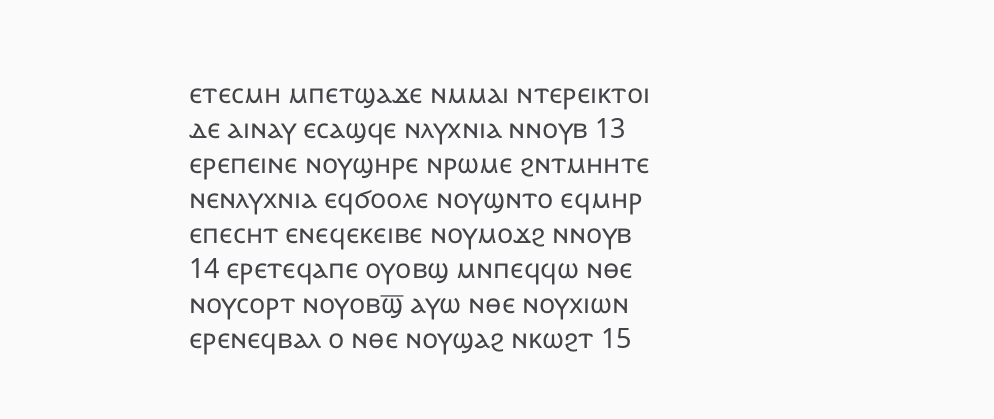ⲉⲧⲉⲥⲙⲏ ⲙⲡⲉⲧϣⲁϫⲉ ⲛⲙⲙⲁⲓ ⲛⲧⲉⲣⲉⲓⲕⲧⲟⲓ ⲇⲉ ⲁⲓⲛⲁⲩ ⲉⲥⲁϣϥⲉ ⲛⲗⲩⲭⲛⲓⲁ ⲛⲛⲟⲩⲃ 13 ⲉⲣⲉⲡⲉⲓⲛⲉ ⲛⲟⲩϣⲏⲣⲉ ⲛⲣⲱⲙⲉ ϩⲛⲧⲙⲏⲏⲧⲉ ⲛⲉⲛⲗⲩⲭⲛⲓⲁ ⲉϥϭⲟⲟⲗⲉ ⲛⲟⲩϣⲛⲧⲟ ⲉϥⲙⲏⲣ ⲉⲡⲉⲥⲏⲧ ⲉⲛⲉϥⲉⲕⲉⲓⲃⲉ ⲛⲟⲩⲙⲟϫϩ ⲛⲛⲟⲩⲃ 14 ⲉⲣⲉⲧⲉϥⲁⲡⲉ ⲟⲩⲟⲃϣ ⲙⲛⲡⲉϥϥⲱ ⲛⲑⲉ ⲛⲟⲩⲥⲟⲣⲧ ⲛⲟⲩⲟⲃϣ̅ ⲁⲩⲱ ⲛⲑⲉ ⲛⲟⲩⲭⲓⲱⲛ ⲉⲣⲉⲛⲉϥⲃⲁⲗ ⲟ ⲛⲑⲉ ⲛⲟⲩϣⲁϩ ⲛⲕⲱϩⲧ 15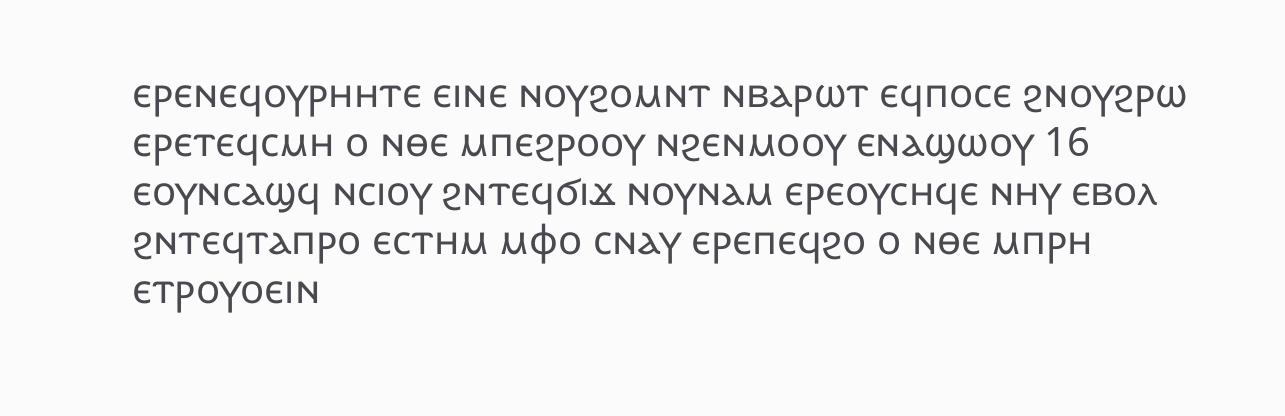ⲉⲣⲉⲛⲉϥⲟⲩⲣⲏⲏⲧⲉ ⲉⲓⲛⲉ ⲛⲟⲩϩⲟⲙⲛⲧ ⲛⲃⲁⲣⲱⲧ ⲉϥⲡⲟⲥⲉ ϩⲛⲟⲩϩⲣⲱ ⲉⲣⲉⲧⲉϥⲥⲙⲏ ⲟ ⲛⲑⲉ ⲙⲡⲉϩⲣⲟⲟⲩ ⲛϩⲉⲛⲙⲟⲟⲩ ⲉⲛⲁϣⲱⲟⲩ 16 ⲉⲟⲩⲛⲥⲁϣϥ ⲛⲥⲓⲟⲩ ϩⲛⲧⲉϥϭⲓϫ ⲛⲟⲩⲛⲁⲙ ⲉⲣⲉⲟⲩⲥⲏϥⲉ ⲛⲏⲩ ⲉⲃⲟⲗ ϩⲛⲧⲉϥⲧⲁⲡⲣⲟ ⲉⲥⲧⲏⲙ ⲙⲫⲟ ⲥⲛⲁⲩ ⲉⲣⲉⲡⲉϥϩⲟ ⲟ ⲛⲑⲉ ⲙⲡⲣⲏ ⲉⲧⲣⲟⲩⲟⲉⲓⲛ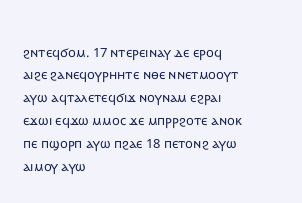ϩⲛⲧⲉϥϭⲟⲙ. 17 ⲛⲧⲉⲣⲉⲓⲛⲁⲩ ⲇⲉ ⲉⲣⲟϥ ⲁⲓϩⲉ ϩⲁⲛⲉϥⲟⲩⲣⲏⲏⲧⲉ ⲛⲑⲉ ⲛⲛⲉⲧⲙⲟⲟⲩⲧ ⲁⲩⲱ ⲁϥⲧⲁⲗⲉⲧⲉϥϭⲓϫ ⲛⲟⲩⲛⲁⲙ ⲉϩⲣⲁⲓ ⲉϫⲱⲓ ⲉϥϫⲱ ⲙⲙⲟⲥ ϫⲉ ⲙⲡⲣⲣϩⲟⲧⲉ ⲁⲛⲟⲕ ⲡⲉ ⲡϣⲟⲣⲡ ⲁⲩⲱ ⲡϩⲁⲉ 18 ⲡⲉⲧⲟⲛϩ ⲁⲩⲱ ⲁⲓⲙⲟⲩ ⲁⲩⲱ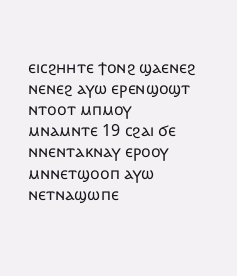ⲉⲓⲥϩⲏⲏⲧⲉ ϯⲟⲛϩ ϣⲁⲉⲛⲉϩ ⲛⲉⲛⲉϩ ⲁⲩⲱ ⲉⲣⲉⲛϣⲟϣⲧ ⲛⲧⲟⲟⲧ ⲙⲡⲙⲟⲩ ⲙⲛⲁⲙⲛⲧⲉ 19 ⲥϩⲁⲓ ϭⲉ ⲛⲛⲉⲛⲧⲁⲕⲛⲁⲩ ⲉⲣⲟⲟⲩ ⲙⲛⲛⲉⲧϣⲟⲟⲡ ⲁⲩⲱ ⲛⲉⲧⲛⲁϣⲱⲡⲉ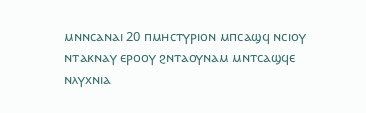ⲙⲛⲛⲥⲁⲛⲁⲓ 20 ⲡⲙⲏⲥⲧⲩⲣⲓⲟⲛ ⲙⲡⲥⲁϣϥ ⲛⲥⲓⲟⲩ ⲛⲧⲁⲕⲛⲁⲩ ⲉⲣⲟⲟⲩ ϩⲛⲧⲁⲟⲩⲛⲁⲙ ⲙⲛⲧⲥⲁϣϥⲉ ⲛⲗⲩⲭⲛⲓⲁ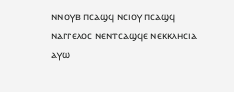ⲛⲛⲟⲩⲃ ⲡⲥⲁϣϥ ⲛⲥⲓⲟⲩ ⲡⲥⲁϣϥ ⲛⲁⲅⲅⲉⲗⲟⲥ ⲛⲉⲛⲧⲥⲁϣϥⲉ ⲛⲉⲕⲕⲗⲏⲥⲓⲁ ⲁⲩⲱ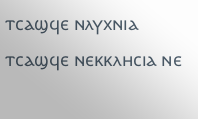ⲧⲥⲁϣϥⲉ ⲛⲗⲩⲭⲛⲓⲁ ⲧⲥⲁϣϥⲉ ⲛⲉⲕⲕⲗⲏⲥⲓⲁ ⲛⲉ